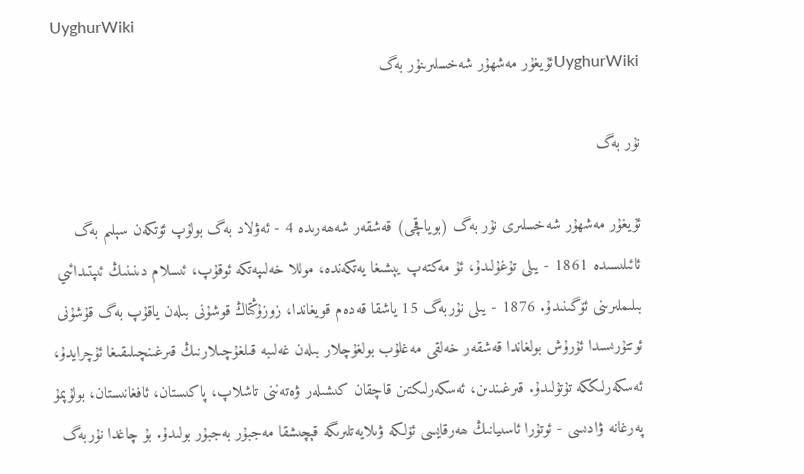UyghurWiki
UyghurWikiئۇيغۇر مەشھۇر شەخسلىرىنۇر بەگ

نۇر بەگ

ئۇيغۇر مەشھۇر شەخسلىرى نۇر بەگ (بوياقچى) قەشقەر شەھەرىدە 4 - ئەۋلاد بەگ بولۇپ ئۆتكەن سېلىم بەگ ئائىلىسىدە 1861 - يىلى تۇغۇلىدۇ، ئۇ مەكتەپ يېشىغا يەتكەندە، موللا خەلىپەتكە ئوقۇپ، ئىسلام دىنىنىڭ ئىپتىدائىي بىلىملىرىنى ئۆگىنىدۇ. 1876 - يىلى نۇربەگ 15 ياشقا قەدەم قويغاندا، زوزۇڭتاڭ قوشۇنى بىلەن ياقۇپ بەگ قۇشۇنى ئوتتۇرىسىدا ئۇرۇش بولغاندا قەشقەر خەلقى مەغلۇب بولغۇچلار بىلەن غەلىبە قىلغۇچىلارنىڭ قىرغىنچىلىقىغا ئۇچرايدۇ، ئەسكەرلىككە تۇتۇلىدۇ. قىرغىندىن، ئەسكەرلىكتىن قاچقان كىشىلەر ۋەتەننى تاشلاپ، پاكىستان، ئافغانىستان، بولۇپمۇ پەرغانە ۋادىسى - ئوتۇرا ئاسىيانىڭ ھەرقايسى ئۆلكە ۋىلايەتلىرىگە قېچىشقا مەجبۇر بەجبۇر بولىدۇ. بۇ چاغدا نۇربەگ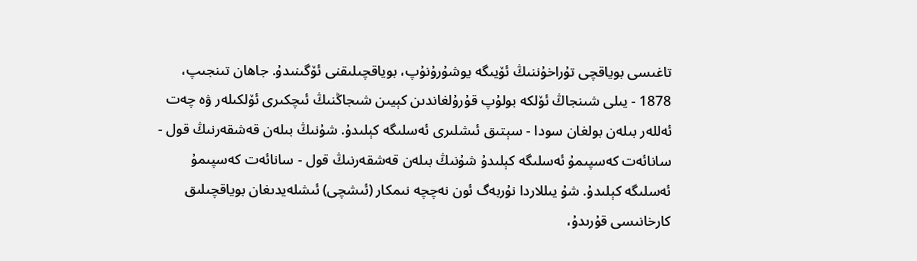تاغىسى بوياقچى تۇراخۇننىڭ ئۆيىگە يوشۇرۇنۇپ، بوياقچىلىقنى ئۆگىنىدۇ. جاھان تىنجىپ، 1878 - يىلى شىنجاڭ ئۆلكە بولۇپ قۇرۇلغاندىن كېيىن شىجاڭنىڭ ئىچكىرى ئۆلكىلەر ۋە چەت ئەللەر بىلەن بولغان سودا - سېتىق ئىشلىرى ئەسلىگە كېلىدۇ. شۇنىڭ بىلەن قەشقەرنىڭ قول - سانائەت كەسپىمۇ ئەسلىگە كېلىدۇ شۇنىڭ بىلەن قەشقەرنىڭ قول - سانائەت كەسپىمۇ ئەسلىگە كېلىدۇ. شۇ يىللاردا نۇربەگ ئون نەچچە نىمكار (ئىشچى) ئىشلەيدىغان بوياقچىلىق كارخانىسى قۇرىدۇ،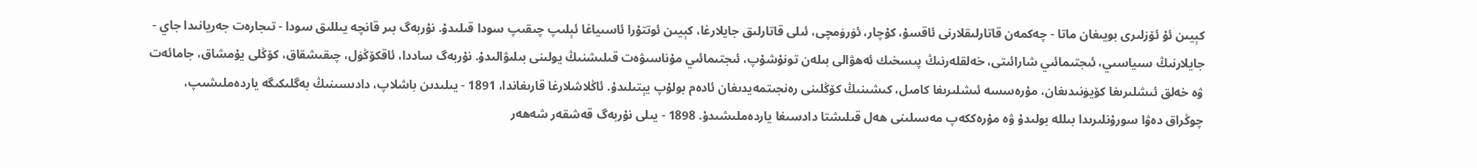كېيىن ئۇ ئۆزلىرى بويىغان ماتا - چەكمەن قاتارلىقلارنى ئاقسۇ، كۇچار، ئۈرۈمچى، ئىلى قاتارلىق جايلارغا، كېيىن ئوتتۇرا ئاسىياغا ئېلىپ چىقىپ سودا قىلىدۇ. نۇربەگ بىر قانچە يىللىق سودا - تىجارەت جەريانىدا جاي - جايلارنىڭ سىياسىي، ئىجتىمائىي شارائىتى، خەلقلەرنىڭ پىسخىك ئەھۋالى بىلەن تونۇشۇپ، ئىجتىمائىي مۇناسىۋەت قىلىشنىڭ يولىنى بىلىۋالىدۇ. نۇربەگ ساددا، ئاقكۆڭۈل، چىقىشقاق، كۆڭلى يۇمشاق، جامائەت ۋە خەلق ئىشلىرىغا كۆيۈنىدىغان، مۇرەسسە ئىشلىرىغا كامىل، كىشىنىڭ كۆڭلىنى رەنجىتمەيدىغان ئادەم بولۇپ يېتىلىدۇ. ئاڭلاشلارغا قارىغاندا، 1891 - يىلىدىن باشلاپ، دادىسىنىڭ بەگلىكىگە ياردەملىشىپ، چوڭراق دەۋا سورۇنلىرىدا بىللە بولىدۇ ۋە مۇرەككەپ مەسىلىنى ھەل قىلىشتا دادسىغا ياردەملىشىدۇ. 1898 - يىلى نۇربەگ قەشقەر شەھەر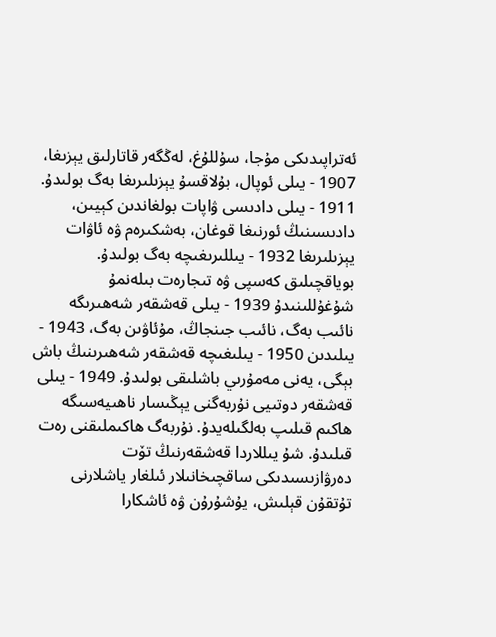ئەتراپىدىكى مۇجا، سۇللۇغ، لەڭگەر قاتارلىق يېزىغا، 1907 - يىلى ئوپال، بۇلاقسۇ يېزىلىرىغا بەگ بولىدۇ. 1911 - يىلى دادىسى ۋاپات بولغاندىن كېيىن، دادىسىنىڭ ئورنىغا قوغان، بەشكىرەم ۋە ئاۋات يېزىلىرىغا 1932 - يىللىرىغىچە بەگ بولىدۇ. بوياقچىلىق كەسپى ۋە تىجارەت بىلەنمۇ شۇغۇللىنىدۇ 1939 - يىلى قەشقەر شەھىرىگە نائىب بەگ، نائىب جىنجاڭ، مۇئاۋىن بەگ، 1943 - يىلىدىن 1950 - يىلىغىچە قەشقەر شەھىرىنىڭ باش بېگى، يەنى مەمۇرىي باشلىقى بولىدۇ. 1949 - يىلى قەشقەر دوتىيى نۇربەگنى يېڭىسار ناھىيەسىگە ھاكىم قىلىپ بەلگىلەيدۇ. نۇربەگ ھاكىملىقنى رەت قىلىدۇ. شۇ يىللاردا قەشقەرنىڭ تۆت دەرۋازىسىدىكى ساقچىخانىلار ئىلغار ياشلارنى تۇتقۇن قېلىش، يۇشۇرۇن ۋە ئاشكارا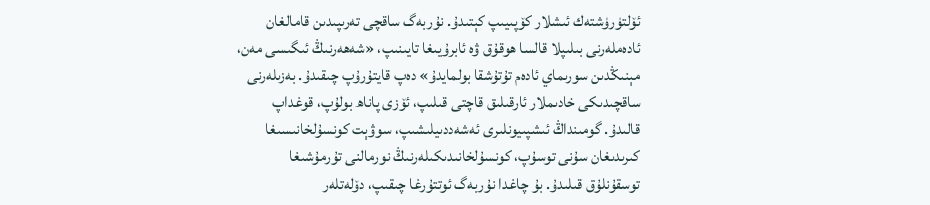ئۆلتۈرۈشتەك ئىشلار كۆپىيىپ كېتىدۇ. نۇربەگ ساقچى تەرىپىدىن قامالغان ئادەملەرنى بىلىپلا قالسا ھوقۇق ۋە ئابرۇيىغا تايىنىپ، «شەھەرنىڭ ئىگىسى مەن، مېنىڭدىن سورىماي ئادەم تۇتۇشقا بولمايدۇ» دەپ قايتۇرۇپ چىقىدۇ. بەزىلەرنى ساقچىدىكى خادىملار ئارقىلىق قاچتى قىلىپ، ئۆزى پاناھ بولۇپ، قوغداپ قالىدۇ. گومىنداڭ ئىشپىيونلىرى ئەشەددىيلىشىپ، سوۋېت كونسۇلخانىسىغا كىرىدىغان سۇنى توسۇپ، كونسۇلخانىدىكىلەرنىڭ نورمالنى تۇرمۇشىغا توسقۇنلۇق قىلىدۇ. بۇ چاغدا نۇربەگ ئوتتۇرغا چىقىپ، دۆلەتلەر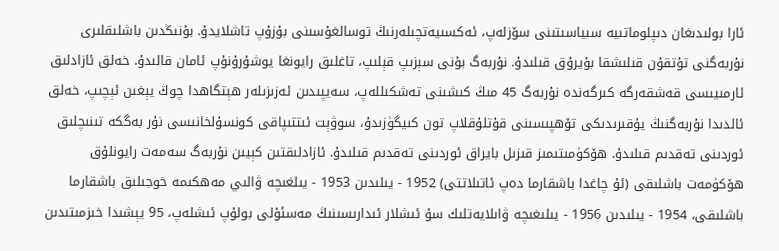ئارا بولىدىغان دىپلوماتىيە سىياسىتىنى سۆزلەپ، ئەكسىيەتچىلەرنىڭ توسالغۇسىنى بۇزۇپ تاشلايدۇ. بۇنىڭدىن باشلىقلىرى نۇربەگنى تۇتقۇن قىلىشقا بۇيرۇق قىلىدۇ. نۇربەگ بۇنى سېزىپ قېلىپ، تاغلىق رايونغا يوشۇرۇنۇپ ئامان قالىدۇ. خەلق ئازادلىق ئارمىيىسى قەشقەرگە كىرگەندە نۇربەگ 45 مىڭ كىشىنى تەشكىللەپ، سەيپىدىن ئەزىزىلەر ھېتگاھدا چوڭ يېغىن ئېچىپ، خەلق ئالدىدا نۇربەگنىڭ يۇقىرىدىكى تۆھپىسىنى قۇتلۇقلاپ تون كىيگۈزىدۇ، سوۋېت ئىتتىپاقى كونسۇلخانىسى نۇر بەگكە تىنىچلىق ئوردىنى تەقدىم قىلىدۇ. ھۆكۈمىتىمىز قىزىل بايراق ئوردىنى تەقدىم قىلىدۇ. ئازادلىقتىن كېيىن نۇربەگ سەمەت رايونلۇق ھۆكۈمەت باشلىقى (ئۇ چاغدا باشقارما دەپ ئاتىلاتتى) 1952 - يىلىدىن 1953 - يىلغىچە ۋالىي مەھكىمە خوجىلىق باشقارما باشلىقى، 1954 - يىلىدىن 1956 - يىلىغىچە ۋاىلايەتلىك سۇ ئىشلار ئىدارىسىنىڭ مەسئۇلى بولۇپ ئىشلەپ، 95 يېشىدا خىزمىتىدىن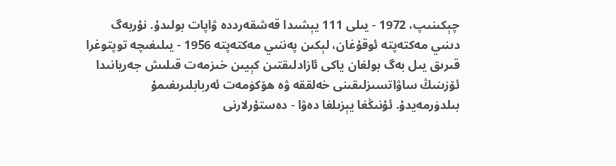چېكىنىپ، 1972 - يىلى 111 يېشىدا قەشقەرددە ۋاپات بولىدۇ. نۇربەگ دىنىي مەكتەپتە ئوقۇغان، لېكىن پەننىي مەكتەپتە 1956 - يىلىغىچە توپتوغرا قىرىق يىل بەگ بولغان ياكى ئازادلىقتىن كېيىن خىزمەت قىلىش جەريانىدا ئۆزىنىڭ ساۋاتسىزلىقىنى خەلققە ۋە ھۆكۈمەت ئەربابلىرىغىمۇ بىلدۈرمەيدۇ. ئۇنىڭغا يېزىلغا دەۋا - دەستۇرلارنى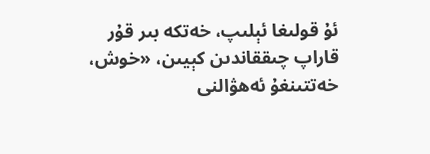ئۇ قولىغا ئېلىپ، خەتكە بىر قۇر قاراپ چىققاندىن كېيىن، «خوش، خەتتىنغۇ ئەھۋالنى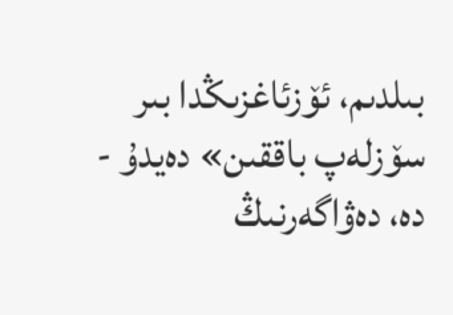بىلدىم، ئۆزئاغزىڭدا بىر سۆزلەپ باققىن» دەيدۇ - دە، دەۋاگەرنىڭ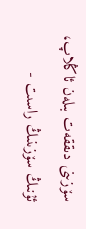سۆزىنى دىققەت بىلەن ئاڭلاپ، ئۇنىڭ سۆزىنىڭ راسىت -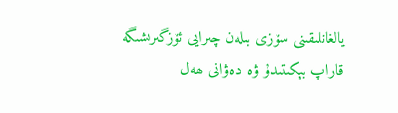يالغانلىقىنى سۆزى بىلەن چىرايى ئۆزگىرىشىگە قاراپ بېكىتىدۇ ۋە دەۋانى ھەل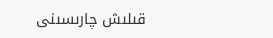قىلىش چارىسىنى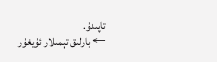تاپىدۇ.
← بارلىق تېمىلار ئۇيغۇر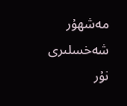مەشھۇر شەخسلىرى
نۇر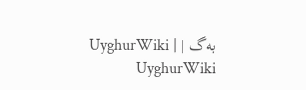بەگ | UyghurWiki | UyghurWiki